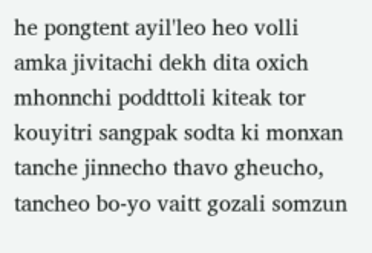he pongtent ayil'leo heo volli amka jivitachi dekh dita oxich mhonnchi poddttoli kiteak tor kouyitri sangpak sodta ki monxan tanche jinnecho thavo gheucho, tancheo bo-yo vaitt gozali somzun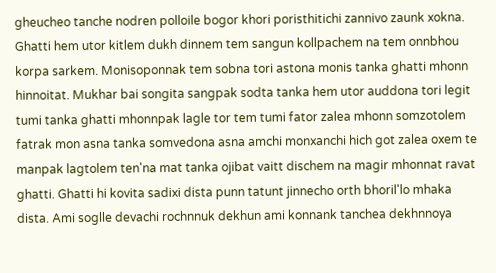gheucheo tanche nodren polloile bogor khori poristhitichi zannivo zaunk xokna. Ghatti hem utor kitlem dukh dinnem tem sangun kollpachem na tem onnbhou korpa sarkem. Monisoponnak tem sobna tori astona monis tanka ghatti mhonn hinnoitat. Mukhar bai songita sangpak sodta tanka hem utor auddona tori legit tumi tanka ghatti mhonnpak lagle tor tem tumi fator zalea mhonn somzotolem fatrak mon asna tanka somvedona asna amchi monxanchi hich got zalea oxem te manpak lagtolem ten'na mat tanka ojibat vaitt dischem na magir mhonnat ravat ghatti. Ghatti hi kovita sadixi dista punn tatunt jinnecho orth bhoril'lo mhaka dista. Ami soglle devachi rochnnuk dekhun ami konnank tanchea dekhnnoya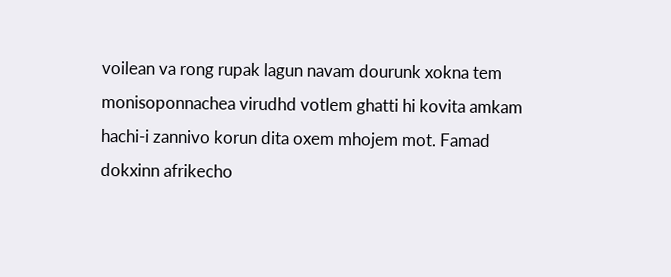voilean va rong rupak lagun navam dourunk xokna tem monisoponnachea virudhd votlem ghatti hi kovita amkam hachi-i zannivo korun dita oxem mhojem mot. Famad dokxinn afrikecho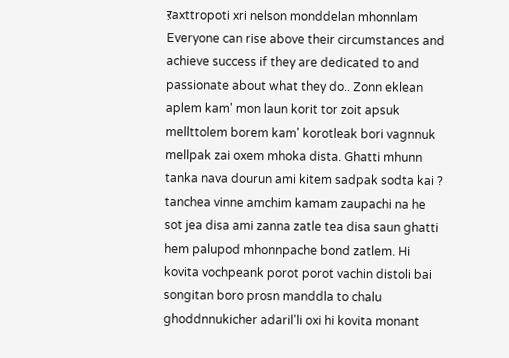ऱaxttropoti xri nelson monddelan mhonnlam Everyone can rise above their circumstances and achieve success if they are dedicated to and passionate about what they do.. Zonn eklean aplem kam' mon laun korit tor zoit apsuk mellttolem borem kam' korotleak bori vagnnuk mellpak zai oxem mhoka dista. Ghatti mhunn tanka nava dourun ami kitem sadpak sodta kai ? tanchea vinne amchim kamam zaupachi na he sot jea disa ami zanna zatle tea disa saun ghatti hem palupod mhonnpache bond zatlem. Hi kovita vochpeank porot porot vachin distoli bai songitan boro prosn manddla to chalu ghoddnnukicher adaril'li oxi hi kovita monant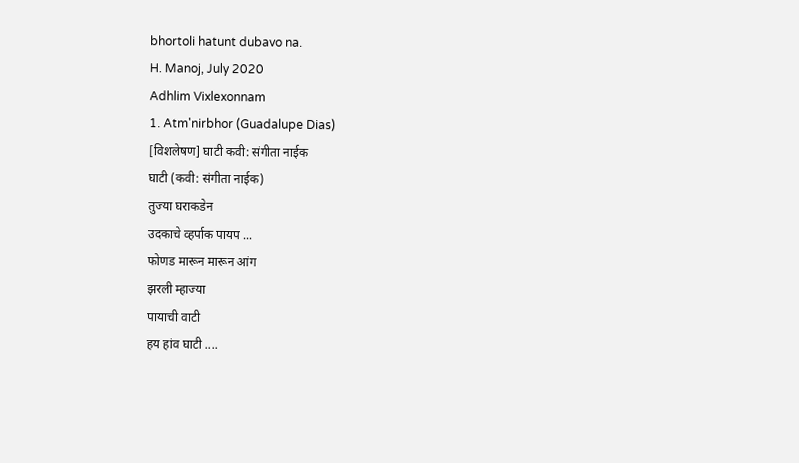bhortoli hatunt dubavo na.
H. Manoj, July 2020
Adhlim Vixlexonnam
1. Atm'nirbhor (Guadalupe Dias)
[विशलेषण] घाटी कवी: संगीता नाईक
घाटी (कवी: संगीता नाईक)
तुज्या घराकडेन
उदकाचे व्हर्पाक पायप ...
फोणड मारून मारून आंग
झरली म्हाज्या
पायाची वाटी
हय हांव घाटी ....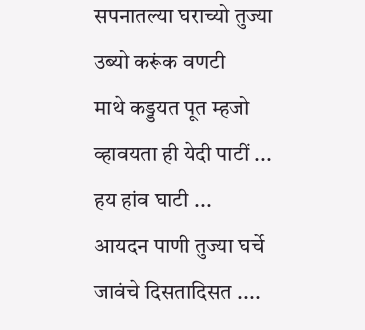सपनातल्या घराच्यो तुज्या
उब्यो करूंक वणटी
माथे कड्डयत पूत म्हजो
व्हावयता ही येदी पाटीं ...
हय हांव घाटी ...
आयदन पाणी तुज्या घर्चे
जावंचे दिसतादिसत ....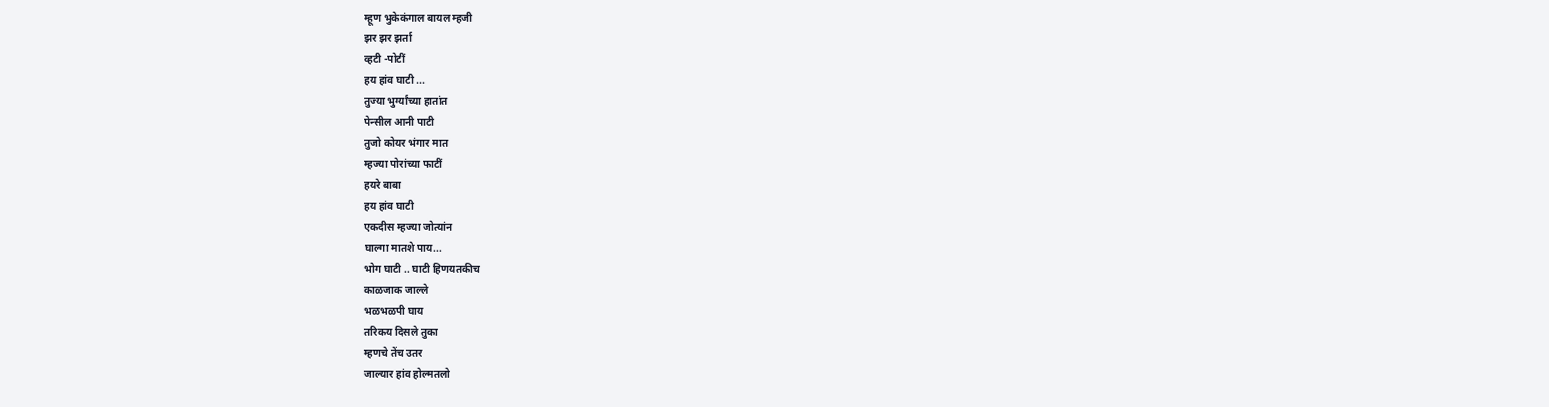म्हूण भुकेकंगाल बायल म्हजी
झर झर झर्ता
व्हटी -पोटीं
हय हांव घाटी ...
तुज्या भुर्ग्यांच्या हातांत
पेन्सील आनी पाटी
तुजो कोयर भंगार मात
म्हज्या पोरांच्या फाटीं
हयरे बाबा
हय हांव घाटी
एकदीस म्हज्या जोत्यांन
घाल्गा मातशे पाय...
भोग घाटी .. घाटी हिणयतकीच
काळजाक जाल्ले
भळभळपी घाय
तरिकय दिसले तुका
म्हणचे तेंच उतर
जाल्यार हांव होल्मतलो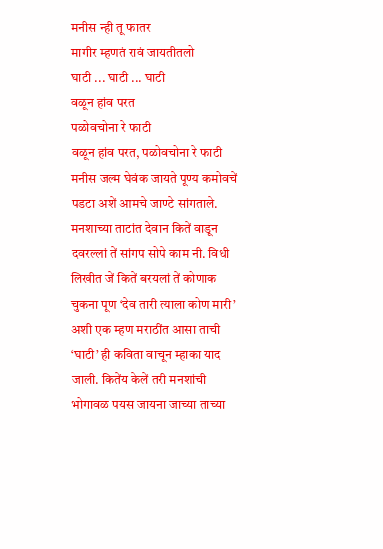मनीस न्ही तू फातर
मागीर म्हणतं रावं जायतीतलो
घाटी ... घाटी ... घाटी
वळून हांव परत
पळोवचोना रे फाटी
वळून हांव परत, पळोवचोना रे फाटी
मनीस जल्म घेवंक जायते पूण्य कमोवचें पडटा अशें आमचे जाण्टे सांगताले. मनशाच्या ताटांत देवान कितें वाडून दवरल्लां तें सांगप सोपे काम नी. विधी लिखीत जें कितें बरयलां तें कोणाक चुकना पूण ‘देव तारी त्याला कोण मारी’ अशी एक म्हण मराठींत आसा ताची ‘घाटी’ ही कविता वाचून म्हाका याद जाली. कितेंय केलें तरी मनशांची भोगावळ पयस जायना जाच्या ताच्या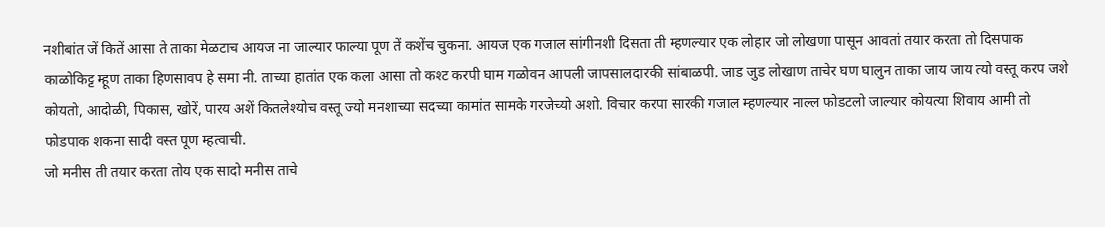नशीबांत जें कितें आसा ते ताका मेळटाच आयज ना जाल्यार फाल्या पूण तें कशेंच चुकना. आयज एक गजाल सांगीनशी दिसता ती म्हणल्यार एक लोहार जो लोखणा पासून आवतां तयार करता तो दिसपाक काळोकिट्ट म्हूण ताका हिणसावप हे समा नी. ताच्या हातांत एक कला आसा तो कश्ट करपी घाम गळोवन आपली जापसालदारकी सांबाळपी. जाड जुड लोखाण ताचेर घण घालुन ताका जाय जाय त्यो वस्तू करप जशे कोयतो, आदोळी, पिकास, खोरें, पारय अशें कितलेश्योच वस्तू ज्यो मनशाच्या सदच्या कामांत सामके गरजेच्यो अशो. विचार करपा सारकी गजाल म्हणल्यार नाल्ल फोडटलो जाल्यार कोयत्या शिवाय आमी तो फोडपाक शकना सादी वस्त पूण म्हत्वाची.
जो मनीस ती तयार करता तोय एक सादो मनीस ताचे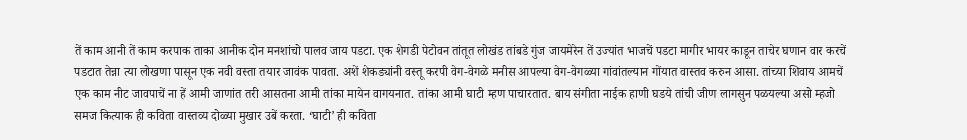तें काम आनी तें काम करपाक ताका आनीक दोन मनशांचो पालव जाय पडटा. एक शेगडी पेटोवन तांतूत लोखंड तांबडे गुंज जायमेरेन तें उज्यांत भाजचें पडटा मागीर भायर काडून ताचेर घणान वार करचें पडटात तेन्ना त्या लोखणा पासून एक नवी वस्ता तयार जावंक पावता. अशें शेकड्यांनी वस्तू करपी वेग-वेगळे मनीस आपल्या वेग-वेगळ्या गांवांतल्यान गोंयात वास्तव करुन आसा. तांच्या शिवाय आमचें एक काम नीट जावपाचें ना हें आमी जाणांत तरी आसतना आमी तांका मायेन वागयनात. तांका आमी घाटी म्हण पाचारतात. बाय संगीता नाईक हाणी घडये तांची जीण लागसुन पळयल्या असो म्हजो समज कित्याक ही कविता वास्तव्य दोळ्या मुखार उबें करता. ‘घाटी’ ही कविता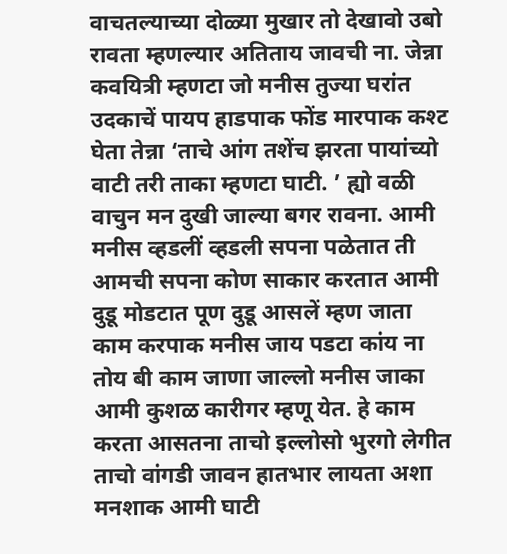वाचतल्याच्या दोळ्या मुखार तो देखावो उबो रावता म्हणल्यार अतिताय जावची ना. जेन्ना कवयित्री म्हणटा जो मनीस तुज्या घरांत उदकाचें पायप हाडपाक फोंड मारपाक कश्ट घेता तेन्ना ‘ताचे आंग तशेंच झरता पायांच्यो वाटी तरी ताका म्हणटा घाटी. ’ ह्यो वळी वाचुन मन दुखी जाल्या बगर रावना. आमी मनीस व्हडलीं व्हडली सपना पळेतात ती आमची सपना कोण साकार करतात आमी दुडू मोडटात पूण दुडू आसलें म्हण जाता काम करपाक मनीस जाय पडटा कांय ना तोय बी काम जाणा जाल्लो मनीस जाका आमी कुशळ कारीगर म्हणू येत. हे काम करता आसतना ताचो इल्लोसो भुरगो लेगीत ताचो वांगडी जावन हातभार लायता अशा मनशाक आमी घाटी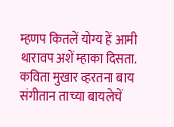म्हणप कितलें योग्य हें आमी थारावप अशें म्हाका दिसता. कविता मुखार व्हरतना बाय संगीतान ताच्या बायलेचें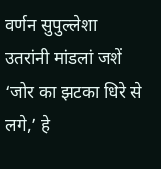वर्णन सुपुल्लेशा उतरांनी मांडलां जशें ‘जोर का झटका धिरे से लगे,’ हे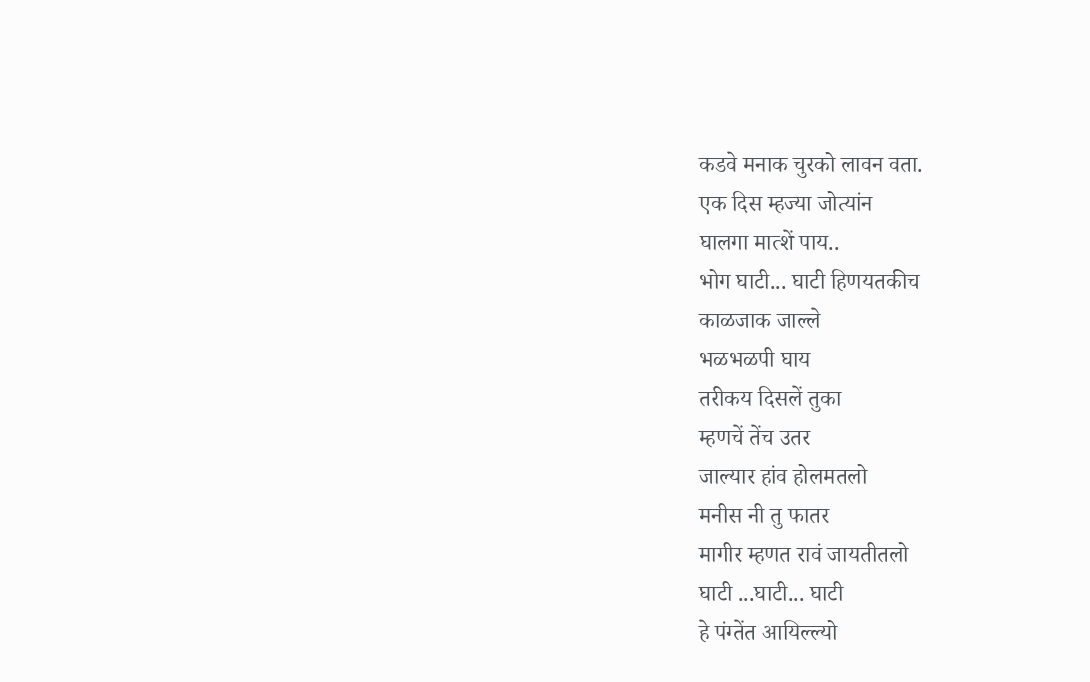कडवे मनाक चुरको लावन वता.
एक दिस म्हज्या जोत्यांन
घालगा मात्शें पाय..
भोग घाटी... घाटी हिणयतकीच
काळजाक जाल्ले
भळभळपी घाय
तरीकय दिसलें तुका
म्हणचें तेंच उतर
जाल्यार हांव होलमतलो
मनीस नी तु फातर
मागीर म्हणत रावं जायतीतलो
घाटी ...घाटी... घाटी
हे पंग्तेंत आयिल्ल्यो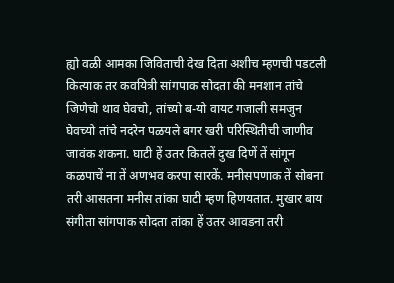ह्यो वळी आमका जिविताची देख दिता अशीच म्हणची पडटली कित्याक तर कवयित्री सांगपाक सोदता की मनशान तांचे जिणेचो थाव घेवचो, तांच्यो ब-यो वायट गजाली समजुन घेवच्यो तांचे नदरेन पळयले बगर खरी परिस्थितीची जाणीव जावंक शकना. घाटी हें उतर कितलें दुख दिणें तें सांगून कळपाचें ना तें अणभव करपा सारकें. मनीसपणाक तें सोबना तरी आसतना मनीस तांका घाटी म्हण हिणयतात. मुखार बाय संगीता सांगपाक सोदता तांका हें उतर आवडना तरी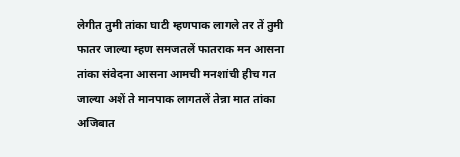लेगीत तुमी तांका घाटी म्हणपाक लागले तर तें तुमी फातर जाल्या म्हण समजतलें फातराक मन आसना तांका संवेदना आसना आमची मनशांची हीच गत जाल्या अशें ते मानपाक लागतलें तेन्ना मात तांका अजिबात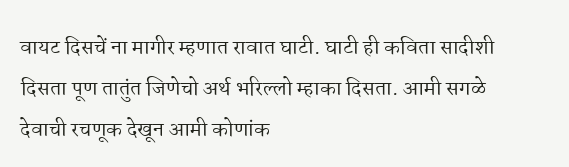वायट दिसचें ना मागीर म्हणात रावात घाटी. घाटी ही कविता सादीशी दिसता पूण तातुंत जिणेचो अर्थ भरिल्लो म्हाका दिसता. आमी सगळे देवाची रचणूक देखून आमी कोणांक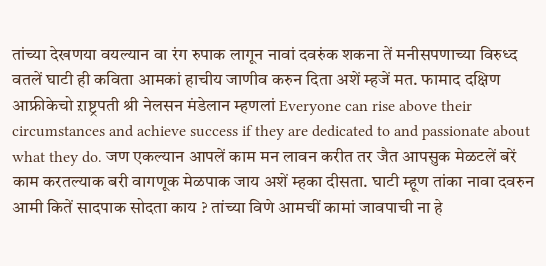तांच्या देखणया वयल्यान वा रंग रुपाक लागून नावां दवरुंक शकना तें मनीसपणाच्या विरुध्द वतलें घाटी ही कविता आमकां हाचीय जाणीव करुन दिता अशें म्हजें मत. फामाद दक्षिण आफ्रीकेचो ऱाष्ट्रपती श्री नेलसन मंडेलान म्हणलां Everyone can rise above their circumstances and achieve success if they are dedicated to and passionate about what they do. जण एकल्यान आपलें काम मन लावन करीत तर जैत आपसुक मेळटलें बरें काम करतल्याक बरी वागणूक मेळपाक जाय अशें म्हका दीसता. घाटी म्हूण तांका नावा दवरुन आमी कितें सादपाक सोदता काय ? तांच्या विणे आमचीं कामां जावपाची ना हे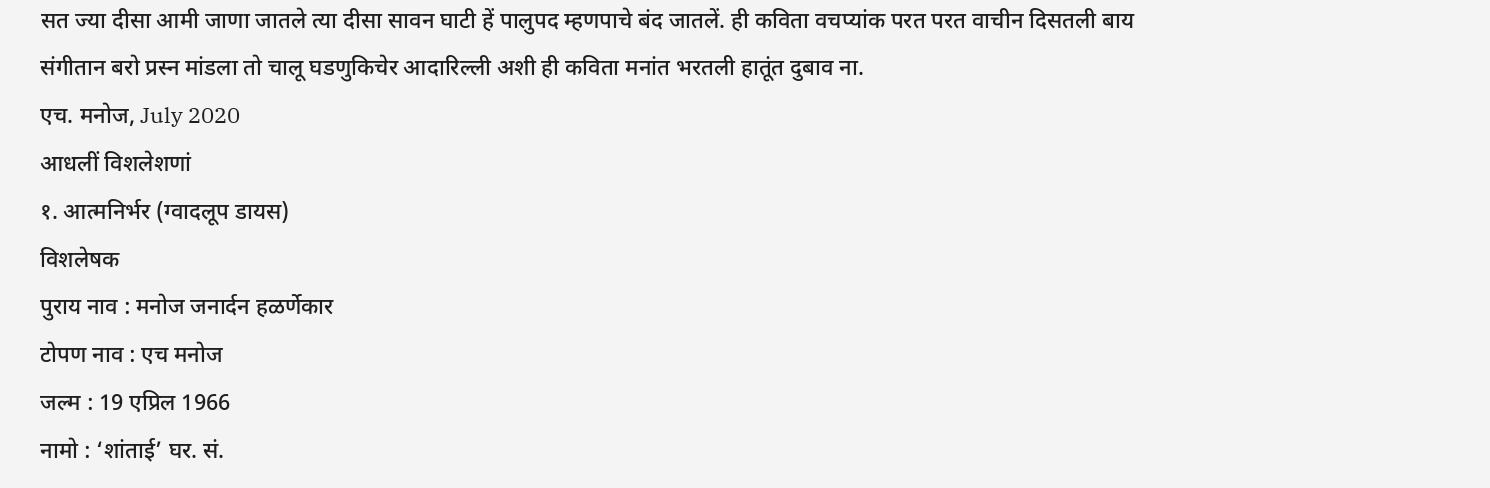सत ज्या दीसा आमी जाणा जातले त्या दीसा सावन घाटी हें पालुपद म्हणपाचे बंद जातलें. ही कविता वचप्यांक परत परत वाचीन दिसतली बाय संगीतान बरो प्रस्न मांडला तो चालू घडणुकिचेर आदारिल्ली अशी ही कविता मनांत भरतली हातूंत दुबाव ना.
एच. मनोज, July 2020
आधलीं विशलेशणां
१. आत्मनिर्भर (ग्वादलूप डायस)
विशलेषक
पुराय नाव : मनोज जनार्दन हळर्णेकार
टोपण नाव : एच मनोज
जल्म : 19 एप्रिल 1966
नामो : ‘शांताई’ घर. सं.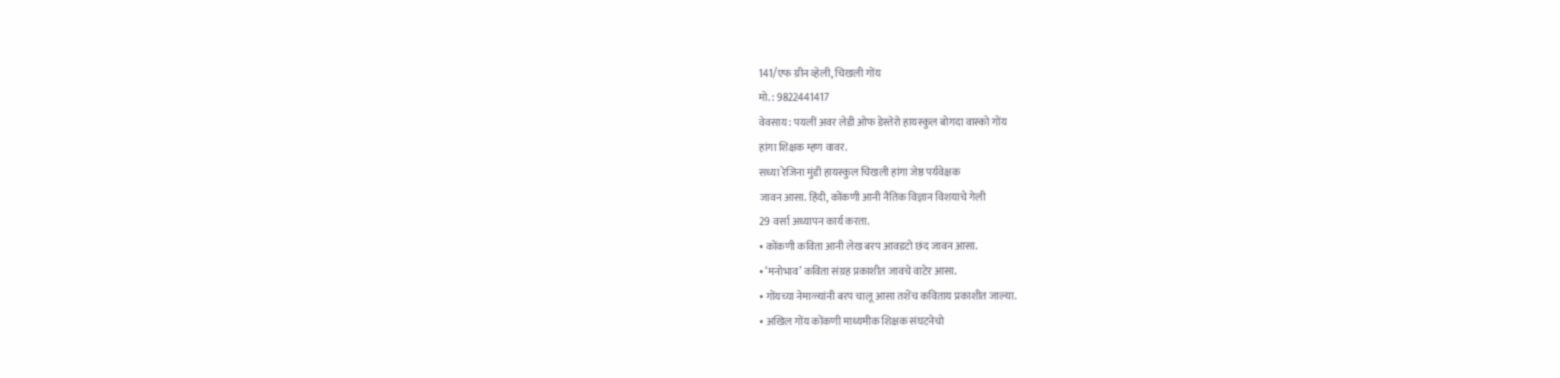141/एफ ग्रीन व्हेली, चिखली गोंय
मो. : 9822441417
वेवसाय : पयलीं अवर लेडी ओफ डेस्तेरो हायस्कुल बोगदा वास्को गोंय
हांगा शिक्षक म्हण वावर.
सध्या रेजिना मुंडी हायस्कुल चिखली हांगा जेष्ठ पर्यवेक्षक
जावन आसा. हिंदी, कोंकणी आनी नैतिक विज्ञान विशयाचे गेली
29 वर्सा अध्यापन कार्य करता.
• कोंकणी कविता आनी लेख बरप आवडटो छंद जावन आसा.
• ‘मनोभाव’ कविता संग्रह प्रकाशीत जावचे वाटेर आसा.
• गोंयच्या नेमाळ्यांनी बरप चालू आसा तशेंच कविताय प्रकाशीत जाल्या.
• अखिल गोंय कोंकणी माध्यमीक शिक्षक संघटनेचो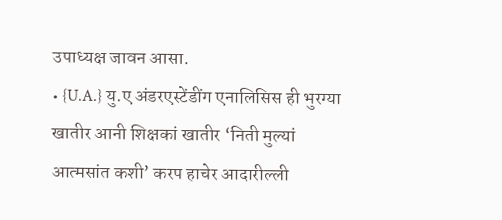उपाध्यक्ष जावन आसा.
• {U.A.} यु.ए अंडरएस्टेंडींग एनालिसिस ही भुरग्या खातीर आनी शिक्षकां खातीर ‘निती मुल्यां आत्मसांत कशी’ करप हाचेर आदारील्ली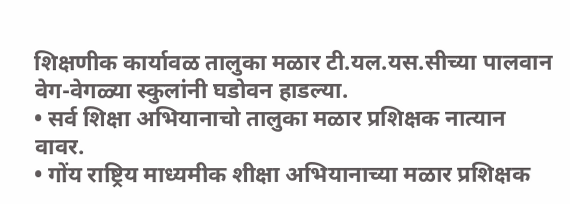शिक्षणीक कार्यावळ तालुका मळार टी.यल.यस.सीच्या पालवान वेग-वेगळ्या स्कुलांनी घडोवन हाडल्या.
• सर्व शिक्षा अभियानाचो तालुका मळार प्रशिक्षक नात्यान वावर.
• गोंय राष्ट्रिय माध्यमीक शीक्षा अभियानाच्या मळार प्रशिक्षक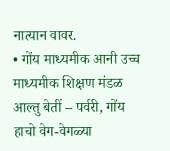नात्यान वावर.
• गोंय माध्यमीक आनी उच्च माध्यमीक शिक्षण मंडळ आल्तु बेतीं – पर्वरी, गोंय हाचो वेग-वेगळ्या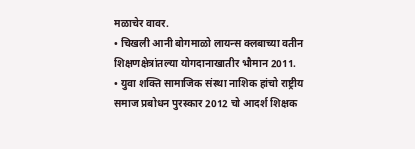मळाचेर वावर.
• चिखली आनी बोगमाळो लायन्स क्लबाच्या वतीन शिक्षणक्षेत्रांतल्या योगदानाखातीर भौमान 2011.
• युवा शक्ति सामाजिक संस्था नाशिक हांचो राष्ट्रीय समाज प्रबोधन पुरस्कार 2012 चो आदर्श शिक्षक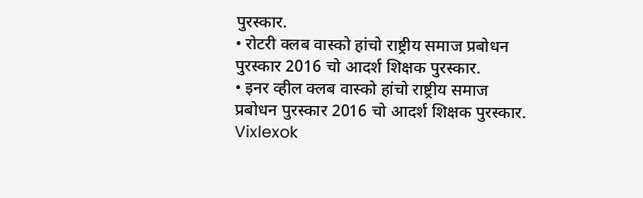पुरस्कार.
• रोटरी क्लब वास्को हांचो राष्ट्रीय समाज प्रबोधन पुरस्कार 2016 चो आदर्श शिक्षक पुरस्कार.
• इनर व्हील क्लब वास्को हांचो राष्ट्रीय समाज प्रबोधन पुरस्कार 2016 चो आदर्श शिक्षक पुरस्कार.
Vixlexok